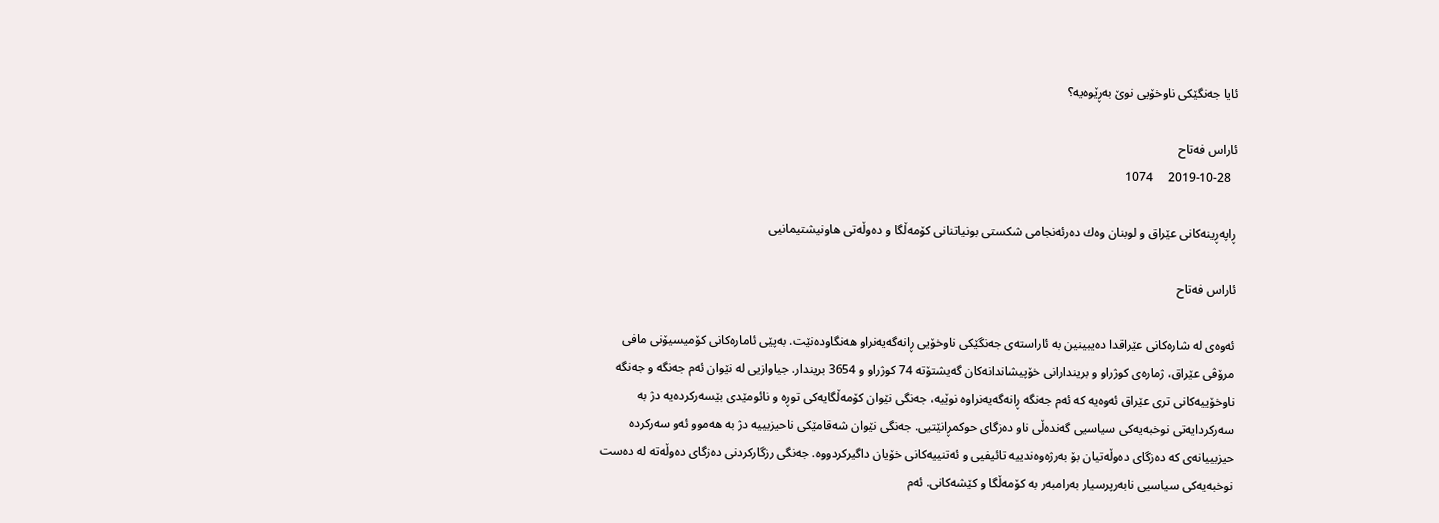ئایا جه‌نگێكی ناوخۆیی نوێ به‌ڕێوه‌یه‌؟

ئاراس فەتاح
  2019-10-28     1074

ڕاپه‌ڕینه‌كانی عێراق و لوبنان وه‌ك ده‌رئه‌نجامی شكستی بونیاتنانی كۆمه‌ڵگا و ده‌وڵه‌تی هاونیشتیمانیی

ئاراس فه‌تاح

ئه‌وه‌ی له‌ شاره‌كانی عێراقدا ده‌یبینین به‌ ئاراسته‌ی جه‌نگێكی ناوخۆیی ڕانه‌گه‌یه‌نراو هه‌نگاوده‌نێت‌. به‌پێی ئاماره‌كانی كۆمیسیۆنی مافی مرۆڤی عێراق، ژمارەی كوژراو و بریندارانی خۆپیشاندانەكان گەیشتۆته‌ 74 كوژراو و 3654 بریندار. جیاوازیی له‌ نێوان ئه‌م جه‌نگه‌ و جه‌نگه‌ ناوخۆییه‌كانی تری عێراق ئه‌وه‌یه‌ كه‌ ئه‌م جه‌نگه‌ ڕانه‌گه‌یه‌‌نراوه‌ نوێیه‌، جه‌نگی نێوان كۆمه‌ڵگایه‌كی توڕه‌ و نائومێدی بێسه‌ركرده‌یه‌ دژ به‌ سه‌ركردایه‌تی نوخبه‌یه‌كی سیاسیی گه‌نده‌ڵی ناو ده‌زگای حوكمڕانێتیی. جه‌نگی نێوان شه‌قامێكی ناحیزبییه‌ دژ به‌ هه‌موو ئه‌و سه‌ركرده حیزبییانه‌ی كه‌ ده‌زگای ده‌وڵه‌تیان بۆ به‌رژه‌وه‌ندییه‌ تائیفیی و ئه‌تنییه‌كانی خۆیان داگیركردووه‌. جه‌نگی رزگاركردنی ده‌زگای ده‌وڵه‌ته‌ له‌ ده‌ست نوخبه‌یه‌كی سیاسیی نابه‌رپرسیار به‌رامبه‌ر به‌ كۆمه‌ڵگا و كێشه‌كانی. ئه‌م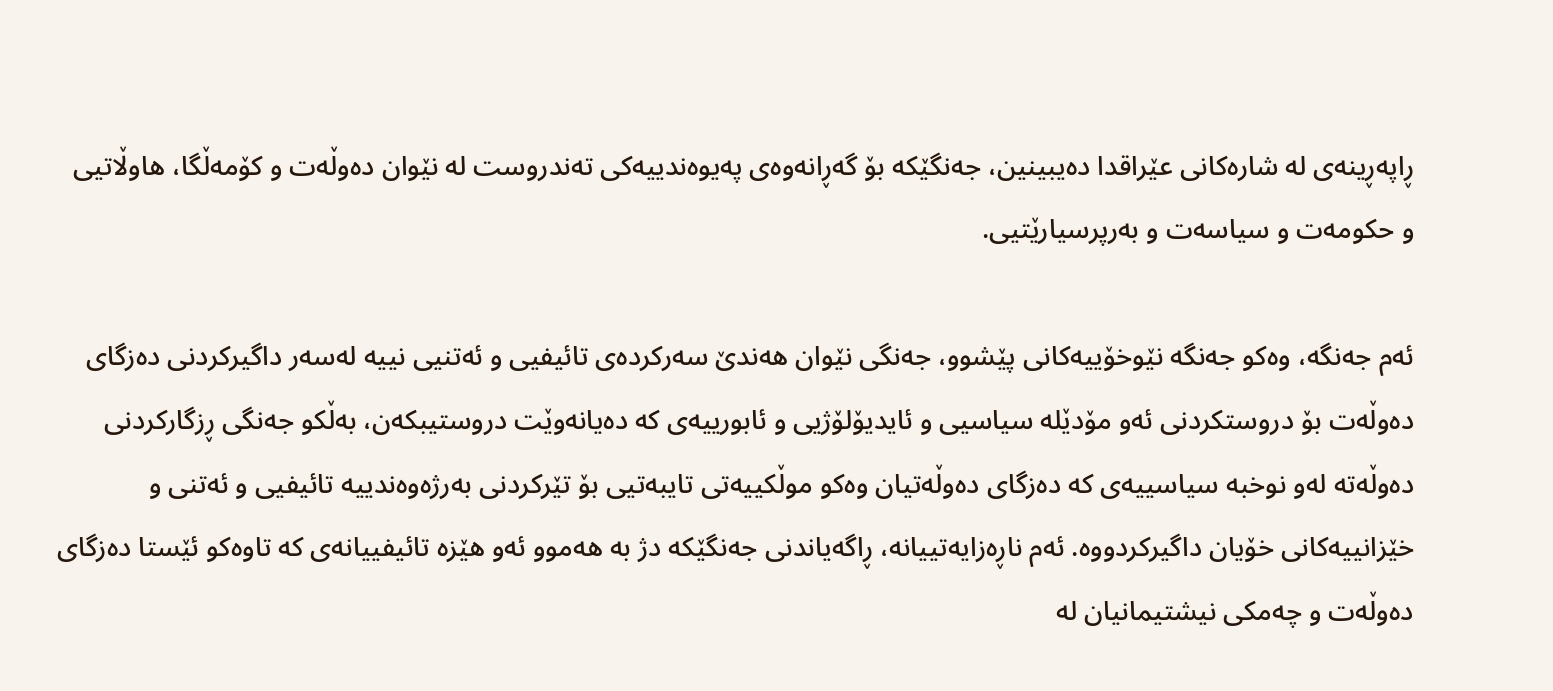ڕاپه‌ڕینه‌ی له‌ شاره‌كانی عێراقدا ده‌یبینین، جه‌نگێكه‌ بۆ گه‌ڕانه‌وه‌ی په‌یوه‌ندییه‌كی ته‌ندروست‌ له‌ ‌نێوان ده‌وڵه‌ت و كۆمه‌ڵگا، هاوڵاتیی و حكومه‌ت و سیاسه‌ت و به‌رپرسیارێتیی.

ئه‌م جه‌نگه‌، وه‌كو جه‌نگه‌ نێوخۆییه‌كانی پێشوو، جه‌نگی ‌نێوان هه‌ندێ سه‌ركرده‌ی تائیفیی و ئه‌تنیی نییه‌ له‌سه‌ر داگیركردنی ده‌زگای ده‌وڵه‌ت بۆ دروستكردنی ئه‌و مۆدێله‌ سیاسیی و ئایدیۆلۆژیی و ئابورییه‌ی كه‌ ده‌یانه‌وێت دروستیبكه‌ن، به‌ڵكو جه‌نگی‌ ڕزگاركردنی ده‌وڵه‌ته‌ له‌و نوخبه‌ سیاسییه‌ی كه‌ ده‌زگای ده‌وڵه‌تیان وه‌كو موڵكییه‌تی تایبه‌تیی بۆ تێركردنی به‌رژه‌وه‌ندییه تائیفیی و ئه‌تنی و خێزانییه‌كانی خۆیان داگیركردووه‌. ئه‌م ناڕه‌زایه‌تییانه‌، ڕاگه‌یاندنی جه‌نگێكه‌ دژ به‌ هه‌موو ئه‌و هێزه‌ تائیفییانه‌ی كه‌‌ تاوه‌كو ئێستا ده‌زگای ده‌وڵه‌ت و چه‌مكی نیشتیمانیان له‌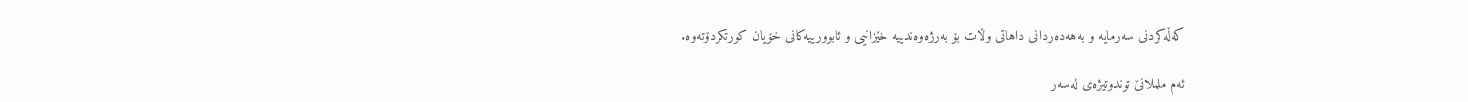كه‌ڵه‌كردنی سه‌رمایه‌ و به‌هه‌ده‌ردانی داهاتی وڵات بۆ به‌رژه‌وه‌ندییه‌ خێزانیی و ئابوورییه‌كانی خۆیان كورتكردۆته‌وه‌.

ئه‌م ململانێ‌ توندوتیژه‌ی له‌سه‌ر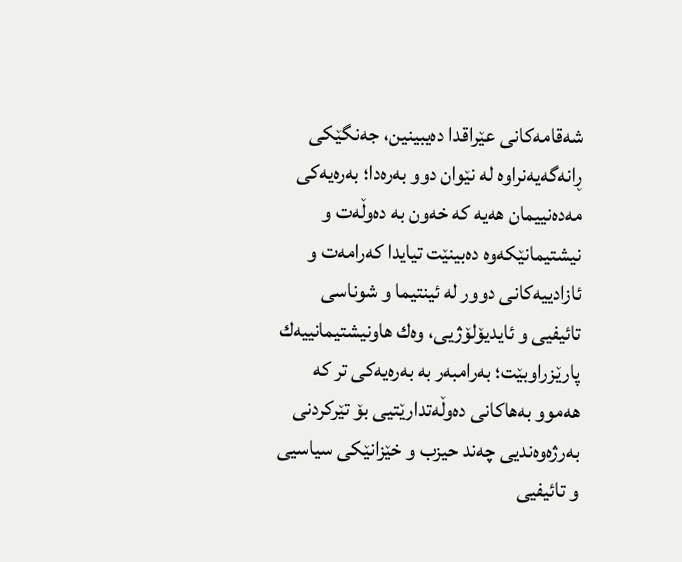شه‌قامه‌كانی عێراقدا ده‌یبینین،‌ جه‌نگێكی ڕانه‌گه‌یه‌نراوه‌ له‌ نێوان دوو به‌ره‌دا؛ به‌ره‌یه‌كی مه‌ده‌نییمان هه‌یه‌ كه‌ خه‌ون به‌ ده‌وڵه‌ت و نیشتیمانێكه‌وه‌ ده‌بینێت تیایدا كه‌رامه‌ت و ئازادییه‌كانی دوور له‌ ئینتیما و شوناسی تائیفیی و ئایدیۆلۆژیی، وه‌ك هاونیشتیمانییه‌ك پارێزراوبێت؛ به‌رامبه‌ر به‌ به‌ره‌یه‌كی تر كه‌ هه‌موو به‌هاكانی ده‌وڵه‌تدارێتیی بۆ تێركردنی به‌رژه‌وه‌ندیی چه‌ند حیزب و خێزانێكی سیاسیی و تائیفیی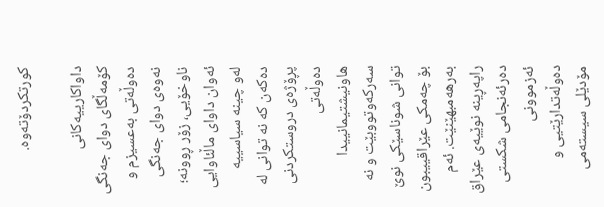كورتكردۆته‌وه‌.

داواكارییه‌كانی كۆمه‌ڵگای دوای جه‌نگی ده‌وڵه‌تی به‌عسیزم و نه‌وه‌ی دوای جه‌نگی ناوخۆیی، زۆر ڕوونه‌؛ ئه‌وان داوای ماڵئاوایی له‌و چینه‌ سیاسییه‌ ده‌كه‌ن كه‌ نه‌ توانی له‌ پڕۆژه‌ی دروستكردنی ده‌وڵه‌تی هاونیشتیمانییدا سه‌ركه‌وتووبێت و نه‌ توانی شوناسێكی نوێ بۆ چه‌مكی عێراقییبون به‌رهه‌مبهێنێت. ئه‌م راپه‌ڕینه‌ نوێیه‌ی عێراق ده‌رئه‌نجامی شكستی ئه‌زموونی ده‌وڵه‌تدارێتیی و مۆدێلی سیسته‌می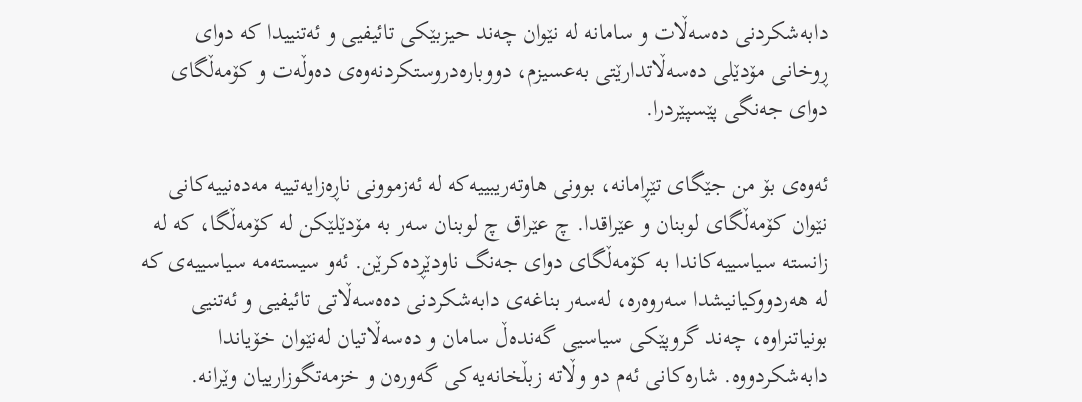دابه‌شكردنی ده‌سه‌ڵات و سامانه‌ له ‌نێوان چه‌ند حیزبێكی تائیفیی و ئه‌تنییدا‌ كه‌ دوای ڕوخانی مۆدێلی ده‌سه‌ڵاتدارێتی به‌عسیزم، دووباره‌دروستكردنه‌وه‌ی ده‌وڵه‌ت و كۆمه‌ڵگای دوای جه‌نگی پێسپێردرا.

ئه‌وه‌ی بۆ من جێگای تێڕامانه‌،‌ بوونی هاوته‌ریبییه‌كه‌ له‌ ئه‌زموونی ناڕه‌زایه‌تییه‌ مه‌ده‌نییه‌كانی نێوان كۆمه‌ڵگای لوبنان و عێراقدا. چ عێراق چ لوبنان سه‌ر به‌ مۆدێلێكن له‌ كۆمه‌ڵگا، كه‌ له‌ زانسته‌ سیاسییه‌كاندا به‌ كۆمه‌ڵگای دوای جه‌نگ ناودێڕده‌كرێن. ئه‌و سیسته‌مه‌ سیاسییه‌ی كه‌ له‌ هه‌ردووكیانیشدا سه‌روه‌ره‌، له‌سه‌ر بناغه‌ی دابه‌شكردنی ده‌ه‌سه‌ڵاتی تائیفیی و ئه‌تنیی بونیاتنراوه‌، چه‌ند گروپێكی سیاسیی گه‌نده‌ڵ سامان و ده‌سه‌ڵاتیان له‌نێوان خۆیاندا دابه‌شكردووه‌. شاره‌كانی ئه‌م دو وڵاته‌ زبڵخانه‌یه‌كی گه‌وره‌ن و خزمه‌تگوزارییان وێرانه‌.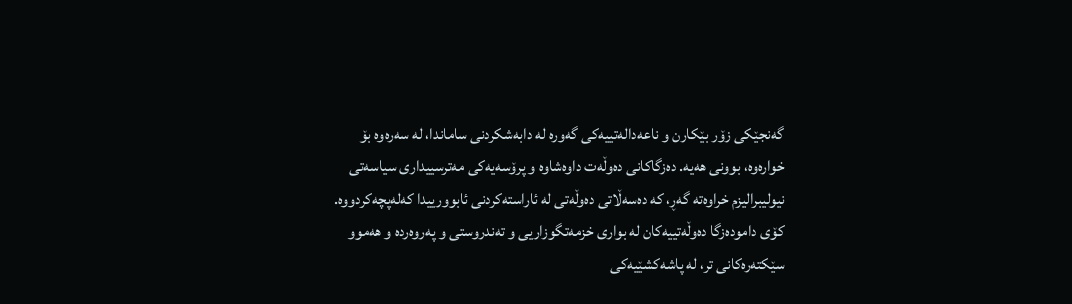گه‌نجێكی زۆر بێكارن و ناعه‌داله‌تییه‌كی گه‌وره‌ له‌ دابه‌شكردنی ساماندا، له‌ سه‌ره‌وه‌ بۆ خواره‌وه‌، بوونی هه‌یه‌. ده‌زگاكانی ده‌وڵه‌ت داوه‌شاوه‌ و پرۆسه‌یه‌كی مه‌ترسییداری سیاسه‌تی نیولیبرالیزم خراوه‌ته‌ گه‌ڕ، كه‌ ده‌سه‌ڵاتی ده‌وڵه‌تی له‌ ئاراسته‌كردنی ئابوورییدا كه‌له‌پچه‌كردووه‌. كۆی داموده‌زگا ده‌وڵه‌تییه‌كان له‌ بواری خزمه‌تگوزاریی و ته‌ندروستی و په‌روه‌رده‌ و هه‌موو سێكته‌ره‌كانی تر، له‌ پاشه‌كشێیه‌كی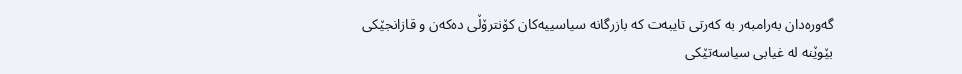گه‌وره‌دان به‌رامبه‌ر به‌ كه‌رتی تایبه‌ت كه‌ بازرگانه‌ سیاسییه‌كان كۆنترۆڵی ده‌كه‌ن و قازانجێكی بێوێنه‌ له‌ غیابی سیاسه‌تێكی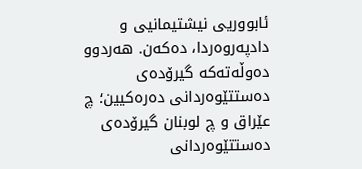ئابووریی نیشتیمانیی و دادپه‌روه‌ردا، ده‌كه‌ن. هه‌ردوو ده‌وڵه‌ته‌كه‌ گیرۆده‌ی ده‌ستتێوه‌ردانی ده‌ره‌كیین؛ چ عێراق و چ لوبنان گیرۆده‌ی ده‌ستتێوه‌ردانی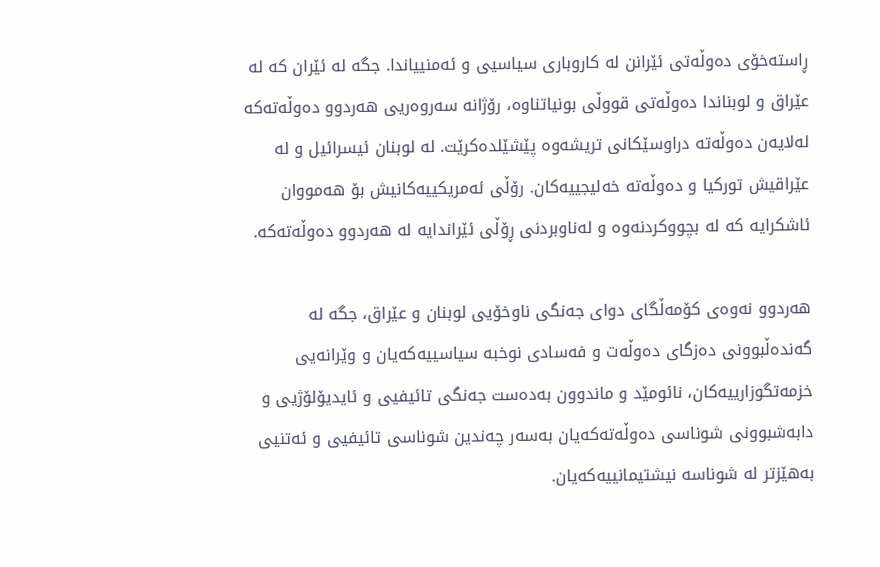ڕاسته‌خۆی ده‌وڵه‌تی ئێرانن له‌ كاروباری سیاسیی و ئه‌منییاندا. جگه‌ له‌ ئێران كه‌ له‌ عێراق و لوبناندا ده‌وڵه‌تی قووڵی بونیاتناوه‌، رۆژانه‌ سه‌روه‌ریی هه‌ردوو ده‌وڵه‌ته‌كه‌ له‌لایه‌ن ده‌وڵه‌ته‌ دراوسێكانی تریشه‌وه‌ پێشێلده‌كرێت. له‌ لوبنان ئیسرائیل و له‌ عێراقیش توركیا و ده‌وڵه‌ته‌ خه‌لیجییه‌كان. رۆڵی ئه‌مریكییه‌كانیش بۆ هه‌مووان ئاشكرایه‌ كه‌ له‌ بچووكردنه‌وه‌ و له‌ناوبردنی ڕۆڵی ئێراندایه‌ له‌ هه‌ردوو ده‌وڵه‌ته‌كه‌.

هه‌ردوو نه‌وه‌ی كۆمه‌ڵگای دوای جه‌نگی ناوخۆیی لوبنان و عێراق، جگه‌ له‌ گه‌نده‌ڵبوونی ده‌زگای ده‌وڵه‌ت و فه‌سادی نوخبه‌ سیاسییه‌كه‌یان و وێرانه‌یی خزمه‌تگوزارییه‌كان، نائومێد و ماندوون به‌ده‌ست جه‌نگی تائیفیی و ئایدیۆلۆژیی و دابه‌شبوونی شوناسی ده‌وڵه‌ته‌كه‌یان به‌سه‌ر چه‌ندین شوناسی تائیفیی و ئه‌تنیی به‌هێزتر له‌ شوناسه‌ نیشتیمانییه‌كه‌یان.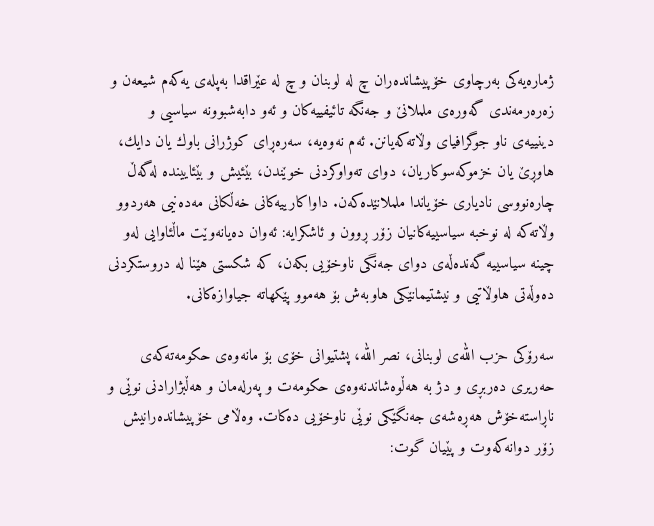ژماره‌یه‌كی به‌رچاوی خۆپیشانده‌ران چ له‌ لوبنان و چ له‌ عێراقدا به‌پله‌ی یه‌كه‌م شیعه‌ن و زه‌ره‌رمه‌ندی گه‌وره‌ی ململانێ و جه‌نگه‌ تائیفییه‌كان و ئه‌و دابه‌شبوونه‌ سیاسیی و دینییه‌ی ‌ناو جوگرافیای وڵاته‌كه‌یانن. ئه‌م نه‌وه‌یه‌، سه‌ره‌ڕای كوژرانی باوك یان دایك، هاوڕێ یان خزموكه‌سوكاریان، دوای ته‌واوكردنی خوێندن، بێئیش و بێئایینده‌ له‌گه‌ڵ چاره‌نووسی نادیاری خۆیاندا ململانێده‌كه‌ن. داواكارییه‌كانی خه‌ڵكانی مه‌ده‌نیی هه‌ردوو وڵاته‌كه‌ له‌ نوخبه‌ سیاسییه‌كانیان زۆر ڕوون و ئاشكرایه‌: ئه‌وان ده‌یا‌نه‌وێت ماڵئاوایی له‌و چینه‌ سیاسییه‌ گه‌نده‌ڵه‌ی دوای جه‌نگی ناوخۆیی‌ بكه‌ن، كه‌ شكستی هێنا له‌ دروستكردنی ده‌وڵه‌تی هاوڵاتیی و نیشتیمانێكی هاوبه‌ش بۆ هه‌موو پێكهاته‌ جیاوازه‌كانی.

سه‌رۆكی حزب الله‌ی لوبنانی، نصر الله، پشتیوانی خۆی بۆ مانه‌وه‌ی حكومه‌ته‌كه‌ی حه‌ریری ده‌ربڕی و دژ به‌ هه‌ڵوه‌شاندنه‌وه‌ی حكومه‌ت و په‌رله‌مان و هه‌ڵبژارادنی نوێی و ناڕاسته‌خۆش هه‌ڕه‌شه‌ی جه‌نگێكی نوێی ناوخۆیی ده‌كات. وه‌ڵامی خۆپیشانده‌رانیش زۆر دوانه‌كه‌وت و پێیان گوت: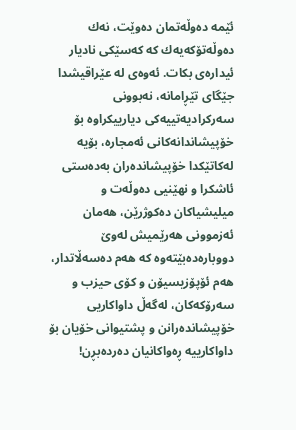ئێمه‌ ده‌وڵه‌تمان ده‌وێت، نه‌ك ده‌وڵه‌تۆكه‌یه‌ك كه‌ كه‌سێكی نادیار ئیداره‌ی بكات. ئه‌وه‌ی له‌ عێراقیشدا جێگای تێڕامانه‌، نه‌بوونی سه‌ركرادیه‌تییه‌كی دیارییكراوه‌ بۆ خۆپیشاندانه‌كانی ئه‌مجاره‌، بۆیه‌ له‌كاتێكدا خۆپیشانده‌ران به‌ده‌ستی ئاشكرا و نهێنیی ده‌وڵه‌ت و میلیشیاكان ده‌كوژرێن، هه‌مان ئه‌زموونی هه‌رێمیش له‌وێ دووباره‌ده‌بێته‌وه‌ كه‌ هه‌م ده‌سه‌ڵاتدار، هه‌م ئۆپۆزیسیۆن و كۆی حیزب و سه‌رۆكه‌كان، له‌گه‌ڵ داواكاریی خۆپیشانده‌رانن و پشتیوانی خۆیان بۆ داواكارییه‌ ڕه‌واكانیان ده‌رده‌بڕن!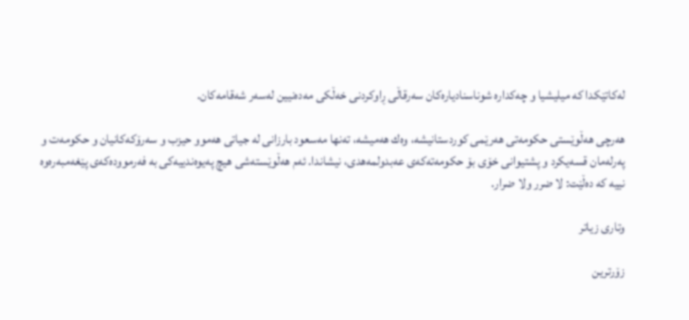له‌كاتێكدا كه‌ میلیشیا و چه‌كداره‌ شوناسنادیاره‌كان سه‌رقاڵی ڕاوكردنی خه‌ڵكی مه‌ده‌نیین له‌سه‌ر شه‌قامه‌كان.

هه‌رچی هه‌ڵوێستی حكومه‌تی هه‌رێمی كوردستانیشه،‌ وه‌ك هه‌میشه‌، ته‌نها مه‌سعود بارزانی له‌ جیاتی هه‌موو حیزب و سه‌رۆكه‌كانیان و حكومه‌ت و په‌رله‌مان قسه‌یكرد و پشتیوانی خۆی بۆ حكومه‌ته‌كه‌ی عه‌بدولمەهدی، نیشاندا. ئه‌م هه‌ڵوێسته‌شی هیچ په‌یوه‌ندییه‌كی به‌ فه‌رمووده‌كه‌ی پێغه‌مبه‌ره‌وه‌ نییه‌ كه‌ ده‌ڵێت‌: لا ضرر ولا ضرار.

وتاری زیاتر

زۆرترین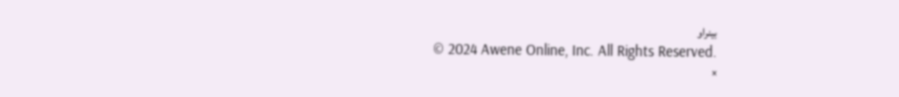بینراو
© 2024 Awene Online, Inc. All Rights Reserved.
×